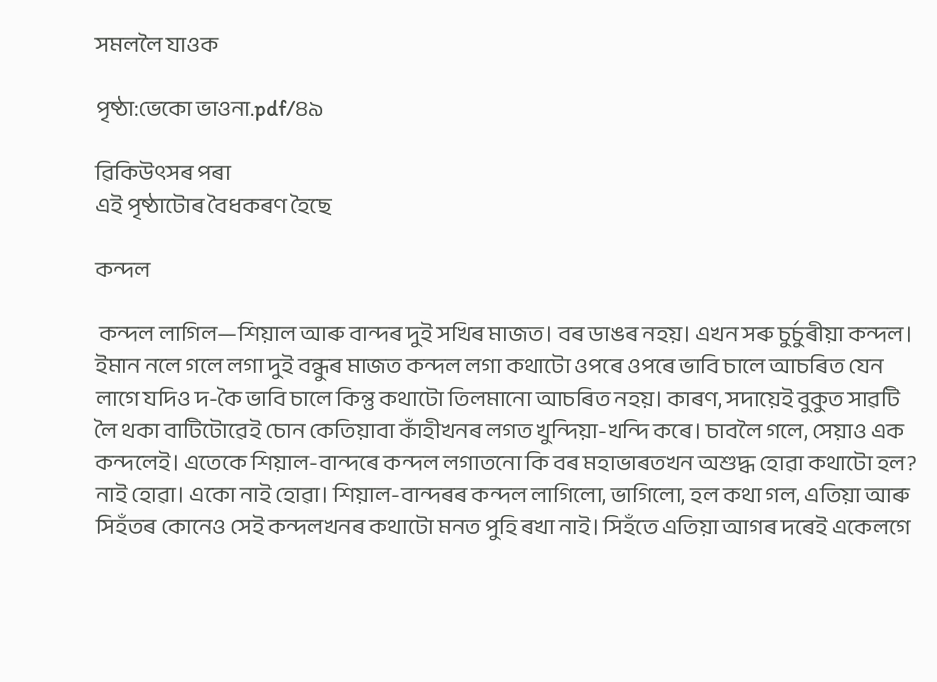সমললৈ যাওক

পৃষ্ঠা:ভেকো ভাওনা.pdf/৪৯

ৱিকিউৎসৰ পৰা
এই পৃষ্ঠাটোৰ বৈধকৰণ হৈছে

কন্দল

 কন্দল লাগিল—শিয়াল আৰু বান্দৰ দুই সখিৰ মাজত। বৰ ডাঙৰ নহয়। এখন সৰু চুৰ্চুৰীয়া কন্দল। ইমান নলে গলে লগা দুই বন্ধুৰ মাজত কন্দল লগা কথাটো ওপৰে ওপৰে ভাবি চালে আচৰিত যেন লাগে যদিও দ-কৈ ভাবি চালে কিন্তু কথাটো তিলমানো আচৰিত নহয়। কাৰণ, সদায়েই বুকুত সাৱটি লৈ থকা বাটিটোৱেই চোন কেতিয়াবা কাঁহীখনৰ লগত খুন্দিয়া-খন্দি কৰে। চাবলৈ গলে, সেয়াও এক কন্দলেই। এতেকে শিয়াল-বান্দৰে কন্দল লগাতনো কি বৰ মহাভাৰতখন অশুদ্ধ হোৱা কথাটো হল? নাই হোৱা। একো নাই হোৱা। শিয়াল-বান্দৰৰ কন্দল লাগিলো, ভাগিলো, হল কথা গল, এতিয়া আৰু সিহঁতৰ কোনেও সেই কন্দলখনৰ কথাটো মনত পুহি ৰখা নাই। সিহঁতে এতিয়া আগৰ দৰেই একেলগে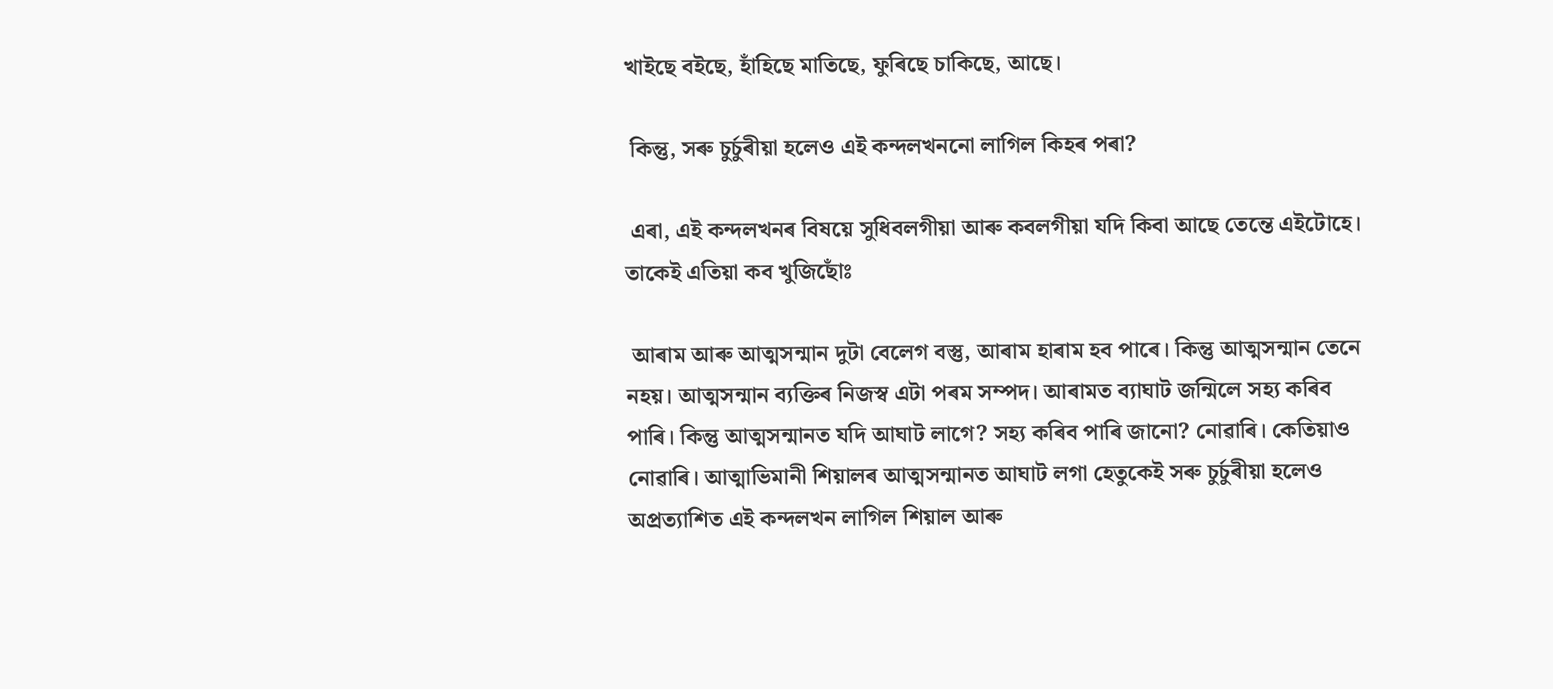খাইছে বইছে, হাঁহিছে মাতিছে, ফুৰিছে চাকিছে, আছে।

 কিন্তু, সৰু চুৰ্চুৰীয়া হলেও এই কন্দলখননো লাগিল কিহৰ পৰা?

 এৰা, এই কন্দলখনৰ বিষয়ে সুধিবলগীয়া আৰু কবলগীয়া যদি কিবা আছে তেন্তে এইটোহে। তাকেই এতিয়া কব খুজিছোঁঃ

 আৰাম আৰু আত্মসন্মান দুটা বেলেগ বস্তু, আৰাম হাৰাম হব পাৰে। কিন্তু আত্মসন্মান তেনে নহয়। আত্মসন্মান ব্যক্তিৰ নিজস্ব এটা পৰম সম্পদ। আৰামত ব্যাঘাট জন্মিলে সহ্য কৰিব পাৰি। কিন্তু আত্মসন্মানত যদি আঘাট লাগে? সহ্য কৰিব পাৰি জানো? নোৱাৰি। কেতিয়াও নোৱাৰি। আত্মাভিমানী শিয়ালৰ আত্মসন্মানত আঘাট লগা হেতুকেই সৰু চুৰ্চুৰীয়া হলেও অপ্ৰত্যাশিত এই কন্দলখন লাগিল শিয়াল আৰু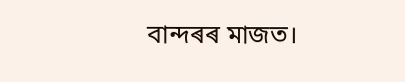বান্দৰৰ মাজত।